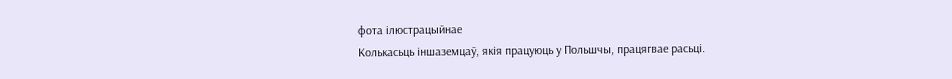фота ілюстрацыйнае
Колькасьць іншаземцаў, якія працуюць у Польшчы, працягвае расьці.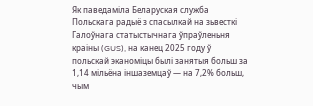Як паведаміла Беларуская служба Польскага радыё з спасылкай на зьвесткі Галоўнага статыстычнага ўпраўленьня краіны (GUS), на канец 2025 году ў польскай эканоміцы былі занятыя больш за 1,14 мільёна іншаземцаў — на 7,2% больш, чым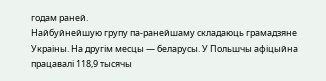годам раней.
Найбуйнейшую групу па-ранейшаму складаюць грамадзяне Украіны. На другім месцы — беларусы. У Польшчы афіцыйна працавалі 118,9 тысячы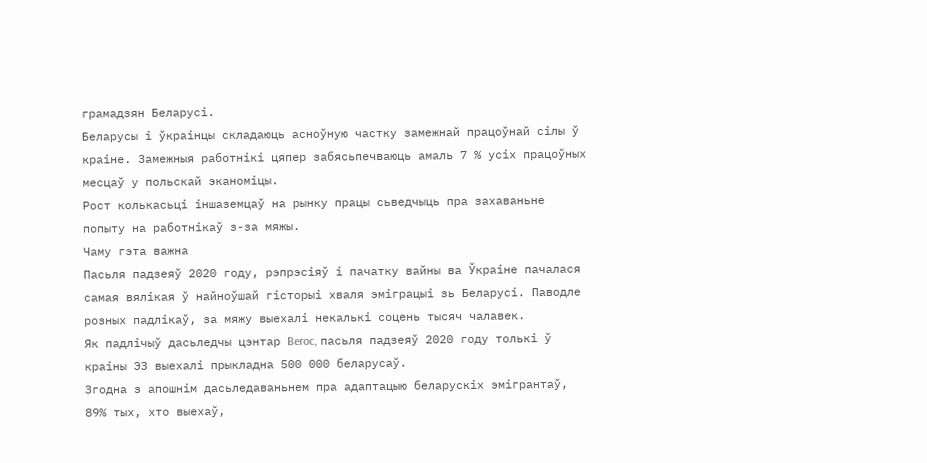грамадзян Беларусі.
Беларусы і ўкраінцы складаюць асноўную частку замежнай працоўнай сілы ў краіне. Замежныя работнікі цяпер забясьпечваюць амаль 7 % усіх працоўных месцаў у польскай эканоміцы.
Рост колькасьці іншаземцаў на рынку працы сьведчыць пра захаваньне попыту на работнікаў з-за мяжы.
Чаму гэта важна
Пасьля падзеяў 2020 году, рэпрэсіяў і пачатку вайны ва Ўкраіне пачалася самая вялікая ў найноўшай гісторыі хваля эміграцыі зь Беларусі. Паводле розных падлікаў, за мяжу выехалі некалькі соцень тысяч чалавек.
Як падлічыў дасьледчы цэнтар Beroc, пасьля падзеяў 2020 году толькі ў краіны ЭЗ выехалі прыкладна 500 000 беларусаў.
Згодна з апошнім дасьледаваньнем пра адаптацыю беларускіх эмігрантаў, 89% тых, хто выехаў,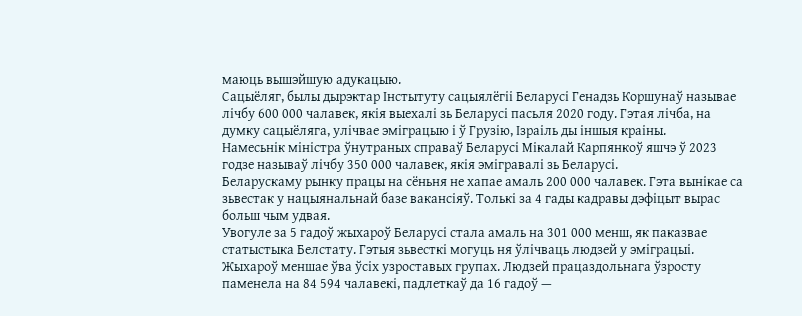маюць вышэйшую адукацыю.
Сацыёляг, былы дырэктар Інстытуту сацыялёгіі Беларусі Генадзь Коршунаў называе лічбу 600 000 чалавек, якія выехалі зь Беларусі пасьля 2020 году. Гэтая лічба, на думку сацыёляга, улічвае эміграцыю і ў Грузію, Ізраіль ды іншыя краіны.
Намесьнік міністра ўнутраных справаў Беларусі Мікалай Карпянкоў яшчэ ў 2023 годзе называў лічбу 350 000 чалавек, якія эмігравалі зь Беларусі.
Беларускаму рынку працы на сёньня не хапае амаль 200 000 чалавек. Гэта вынікае са зьвестак у нацыянальнай базе вакансіяў. Толькі за 4 гады кадравы дэфіцыт вырас больш чым удвая.
Увогуле за 5 гадоў жыхароў Беларусі стала амаль на 301 000 менш, як паказвае статыстыка Белстату. Гэтыя зьвесткі могуць ня ўлічваць людзей у эміграцыі. Жыхароў меншае ўва ўсіх узроставых групах. Людзей працаздольнага ўзросту паменела на 84 594 чалавекі, падлеткаў да 16 гадоў —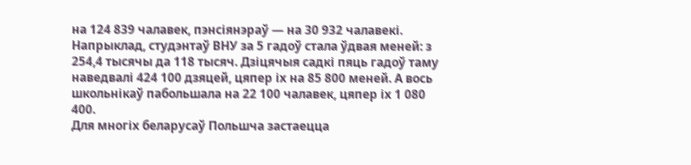на 124 839 чалавек, пэнсіянэраў — на 30 932 чалавекі.
Напрыклад, студэнтаў ВНУ за 5 гадоў стала ўдвая меней: з 254,4 тысячы да 118 тысяч. Дзіцячыя садкі пяць гадоў таму наведвалі 424 100 дзяцей, цяпер іх на 85 800 меней. А вось школьнікаў пабольшала на 22 100 чалавек, цяпер іх 1 080 400.
Для многіх беларусаў Польшча застаецца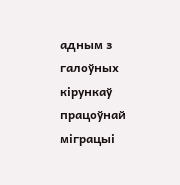адным з галоўных кірункаў працоўнай міграцыі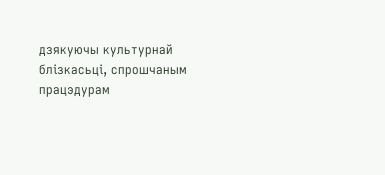дзякуючы культурнай блізкасьці, спрошчаным працэдурам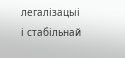легалізацыі і стабільнай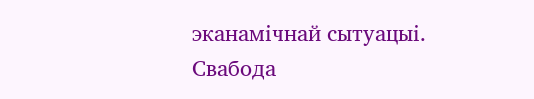эканамічнай сытуацыі.
Свабода